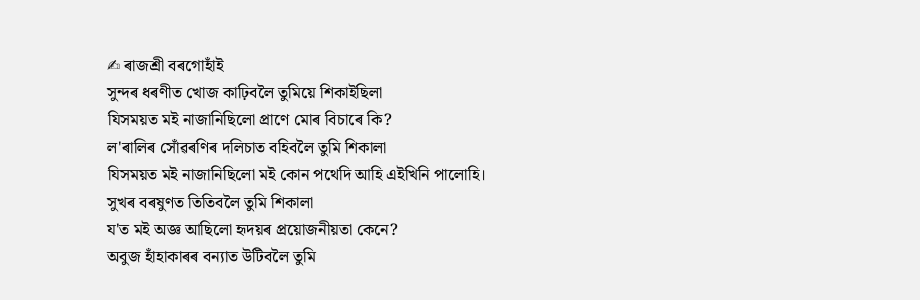✍ ৰাজশ্রী বৰগোহাঁই
সুন্দৰ ধৰণীত খোজ কাঢ়িবলৈ তুমিয়ে শিকাইছিলা
যিসময়ত মই নাজানিছিলো প্ৰাণে মোৰ বিচাৰে কি?
ল'ৰালিৰ সোঁৱৰণিৰ দলিচাত বহিবলৈ তুমি শিকালা
যিসময়ত মই নাজানিছিলো মই কোন পথেদি আহি এইখিনি পালোহি।
সুখৰ বৰষুণত তিতিবলৈ তুমি শিকালা
য'ত মই অজ্ঞ আছিলো হৃদয়ৰ প্ৰয়োজনীয়তা কেনে?
অবুজ হাঁহাকাৰৰ বন্যাত উটিবলৈ তুমি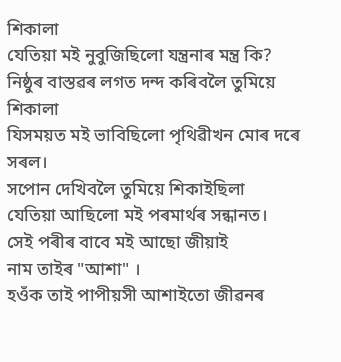শিকালা
যেতিয়া মই নুবুজিছিলো যন্ত্ৰনাৰ মন্ত্ৰ কি?
নিষ্ঠুৰ বাস্তৱৰ লগত দন্দ কৰিবলৈ তুমিয়ে শিকালা
যিসময়ত মই ভাবিছিলো পৃথিৱীখন মোৰ দৰে সৰল।
সপোন দেখিবলৈ তুমিয়ে শিকাইছিলা
যেতিয়া আছিলো মই পৰমার্থৰ সন্ধানত।
সেই পৰীৰ বাবে মই আছো জীয়াই
নাম তাইৰ "আশা" ।
হওঁক তাই পাপীয়সী আশাইতো জীৱনৰ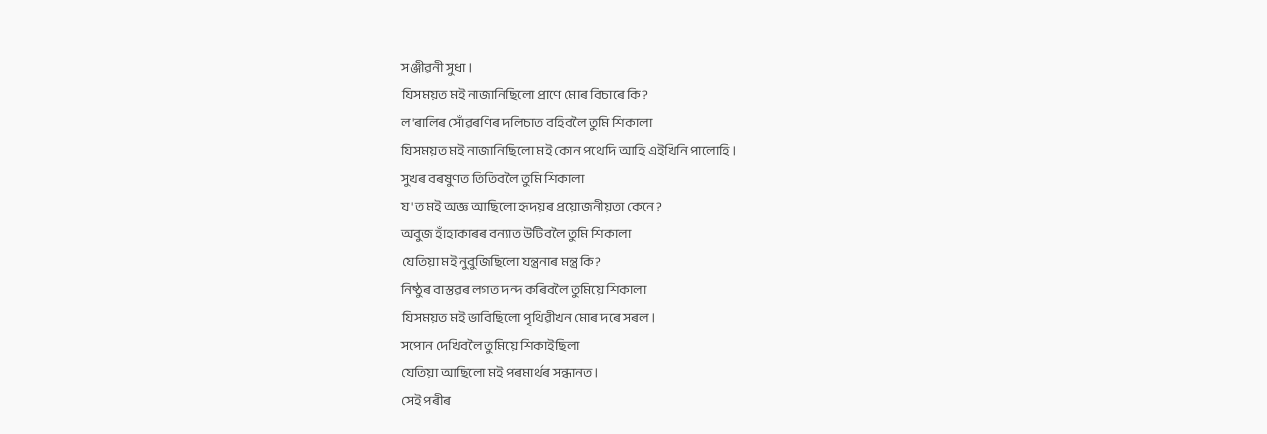সঞ্জীৱনী সুধা।
যিসময়ত মই নাজানিছিলো প্ৰাণে মোৰ বিচাৰে কি?
ল'ৰালিৰ সোঁৱৰণিৰ দলিচাত বহিবলৈ তুমি শিকালা
যিসময়ত মই নাজানিছিলো মই কোন পথেদি আহি এইখিনি পালোহি।
সুখৰ বৰষুণত তিতিবলৈ তুমি শিকালা
য'ত মই অজ্ঞ আছিলো হৃদয়ৰ প্ৰয়োজনীয়তা কেনে?
অবুজ হাঁহাকাৰৰ বন্যাত উটিবলৈ তুমি শিকালা
যেতিয়া মই নুবুজিছিলো যন্ত্ৰনাৰ মন্ত্ৰ কি?
নিষ্ঠুৰ বাস্তৱৰ লগত দন্দ কৰিবলৈ তুমিয়ে শিকালা
যিসময়ত মই ভাবিছিলো পৃথিৱীখন মোৰ দৰে সৰল।
সপোন দেখিবলৈ তুমিয়ে শিকাইছিলা
যেতিয়া আছিলো মই পৰমার্থৰ সন্ধানত।
সেই পৰীৰ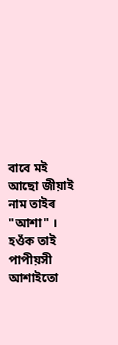বাবে মই আছো জীয়াই
নাম তাইৰ "আশা" ।
হওঁক তাই পাপীয়সী আশাইতো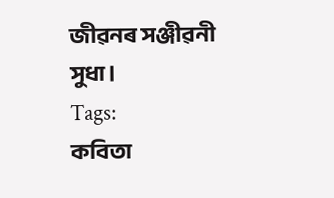জীৱনৰ সঞ্জীৱনী সুধা।
Tags:
কবিতা